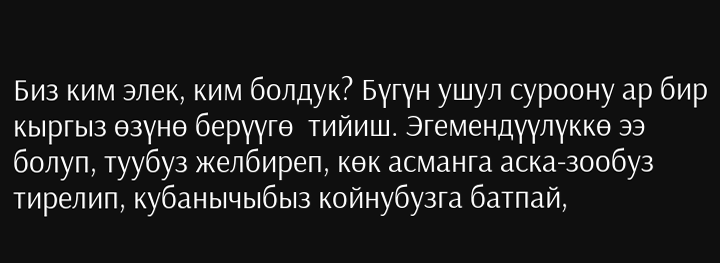Биз ким элек, ким болдук? Бүгүн ушул суроону ар бир кыргыз өзүнө берүүгө  тийиш. Эгемендүүлүккө ээ болуп, туубуз желбиреп, көк асманга аска-зообуз тирелип, кубанычыбыз койнубузга батпай,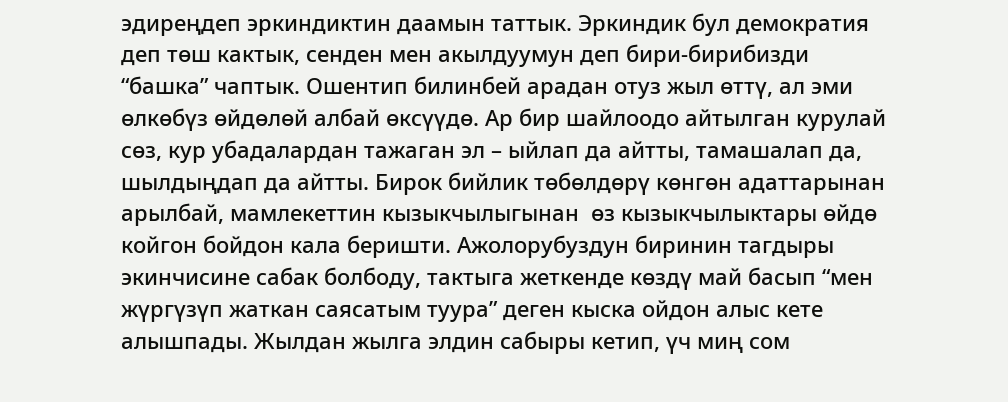эдиреңдеп эркиндиктин даамын таттык. Эркиндик бул демократия деп төш кактык, сенден мен акылдуумун деп бири-бирибизди “башка” чаптык. Ошентип билинбей арадан отуз жыл өттү, ал эми өлкөбүз өйдөлөй албай өксүүдө. Ар бир шайлоодо айтылган курулай сөз, кур убадалардан тажаган эл – ыйлап да айтты, тамашалап да, шылдыңдап да айтты. Бирок бийлик төбөлдөрү көнгөн адаттарынан арылбай, мамлекеттин кызыкчылыгынан  өз кызыкчылыктары өйдө койгон бойдон кала беришти. Ажолорубуздун биринин тагдыры экинчисине сабак болбоду, тактыга жеткенде көздү май басып “мен жүргүзүп жаткан саясатым туура” деген кыска ойдон алыс кете алышпады. Жылдан жылга элдин сабыры кетип, үч миң сом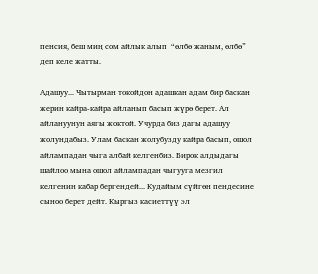пенсия, беш миң сом айлык алып  “өлбө жаным, өлбө”  деп келе жатты.

Адашуу... Чытырман токойдон адашкан адам бир баскан жерин кайра-кайра айланып басып жүрө берет. Ал айлануунун аягы жоктой. Учурда биз дагы адашуу жолундабыз. Улам баскан жолубузду кайра басып, ошол айлампадан чыга албай келгенбиз. Бирок алдыдагы шайлоо мына ошол айлампадан чыгууга мезгил келгенин кабар бергендей... Кудайым сүйгөн пендесине сыноо берет дейт. Кыргыз касиеттүү эл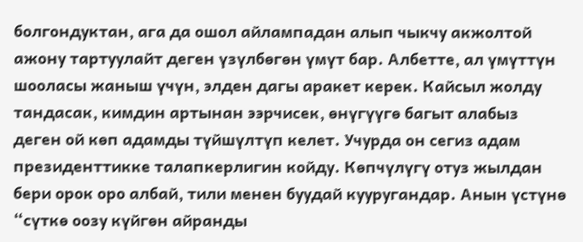болгондуктан, ага да ошол айлампадан алып чыкчу акжолтой ажону тартуулайт деген үзүлбөгөн үмүт бар. Албетте, ал үмүттүн шооласы жаныш үчүн, элден дагы аракет керек. Кайсыл жолду тандасак, кимдин артынан ээрчисек, өнүгүүгө багыт алабыз деген ой көп адамды түйшүлтүп келет. Учурда он сегиз адам президенттикке талапкерлигин койду. Көпчүлүгү отуз жылдан бери орок оро албай, тили менен буудай кууругандар. Анын үстүнө “сүткө оозу күйгөн айранды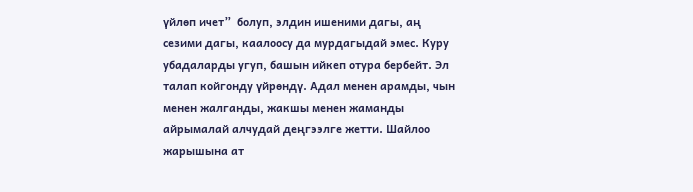үйлөп ичет”  болуп, элдин ишеними дагы, аң сезими дагы, каалоосу да мурдагыдай эмес. Куру убадаларды угуп, башын ийкеп отура бербейт. Эл талап койгонду үйрөндү. Адал менен арамды, чын менен жалганды, жакшы менен жаманды айрымалай алчудай деңгээлге жетти. Шайлоо жарышына ат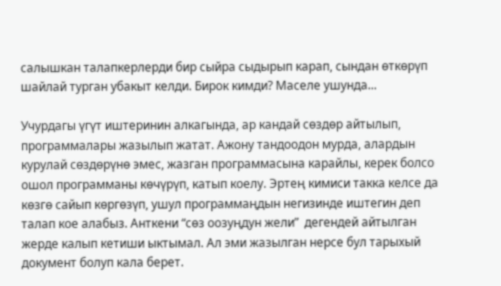салышкан талапкерлерди бир сыйра сыдырып карап, сындан өткөрүп шайлай турган убакыт келди. Бирок кимди? Маселе ушунда...

Учурдагы үгүт иштеринин алкагында, ар кандай сөздөр айтылып, программалары жазылып жатат. Ажону тандоодон мурда, алардын курулай сөздөрүнө эмес, жазган программасына карайлы, керек болсо ошол программаны көчүрүп, катып коелу. Эртең кимиси такка келсе да көзгө сайып көргөзүп, ушул программаңдын негизинде иштегин деп талап кое алабыз. Анткени “сөз оозуңдун жели”  дегендей айтылган жерде калып кетиши ыктымал. Ал эми жазылган нерсе бул тарыхый документ болуп кала берет.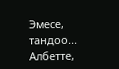Эмесе, тандоо...  Албетте,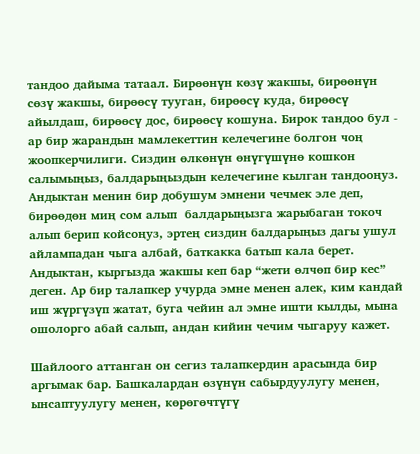тандоо дайыма татаал. Бирөөнүн көзү жакшы, бирөөнүн сөзү жакшы, бирөөсү тууган, бирөөсү куда, бирөөсү айылдаш, бирөөсү дос, бирөөсү кошуна. Бирок тандоо бул - ар бир жарандын мамлекеттин келечегине болгон чоң жоопкерчилиги. Сиздин өлкөнүн өнүгүшүнө кошкон салымыңыз, балдарыңыздын келечегине кылган тандооңуз. Андыктан менин бир добушум эмнени чечмек эле деп, бирөөдөн миң сом алып  балдарыңызга жарыбаган токоч алып берип койсоңуз, эртең сиздин балдарыңыз дагы ушул айлампадан чыга албай, баткакка батып кала берет. Андыктан, кыргызда жакшы кеп бар “жети өлчөп бир кес” деген. Ар бир талапкер учурда эмне менен алек, ким кандай иш жүргүзүп жатат, буга чейин ал эмне ишти кылды, мына ошолорго абай салып, андан кийин чечим чыгаруу кажет.

Шайлоого аттанган он сегиз талапкердин арасында бир аргымак бар. Башкалардан өзүнүн сабырдуулугу менен, ынсаптуулугу менен, көрөгөчтүгү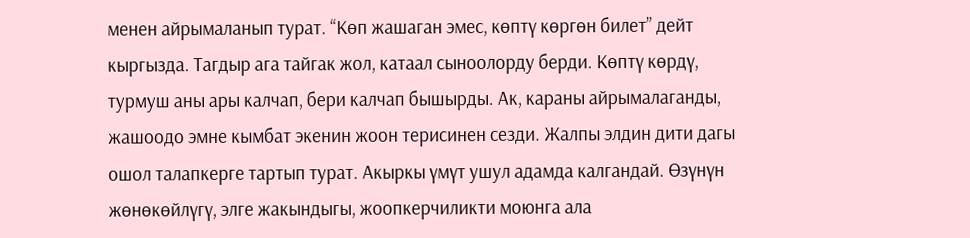менен айрымаланып турат. “Көп жашаган эмес, көптү көргөн билет” дейт кыргызда. Тагдыр ага тайгак жол, катаал сыноолорду берди. Көптү көрдү, турмуш аны ары калчап, бери калчап бышырды. Ак, караны айрымалаганды, жашоодо эмне кымбат экенин жоон терисинен сезди. Жалпы элдин дити дагы ошол талапкерге тартып турат. Акыркы үмүт ушул адамда калгандай. Өзүнүн жөнөкөйлүгү, элге жакындыгы, жоопкерчиликти моюнга ала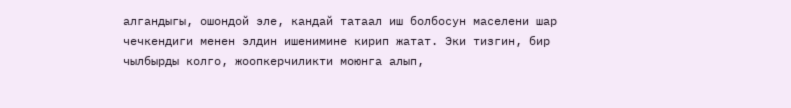алгандыгы, ошондой эле, кандай татаал иш болбосун маселени шар чечкендиги менен элдин ишенимине кирип жатат. Эки тизгин, бир чылбырды колго, жоопкерчиликти моюнга алып,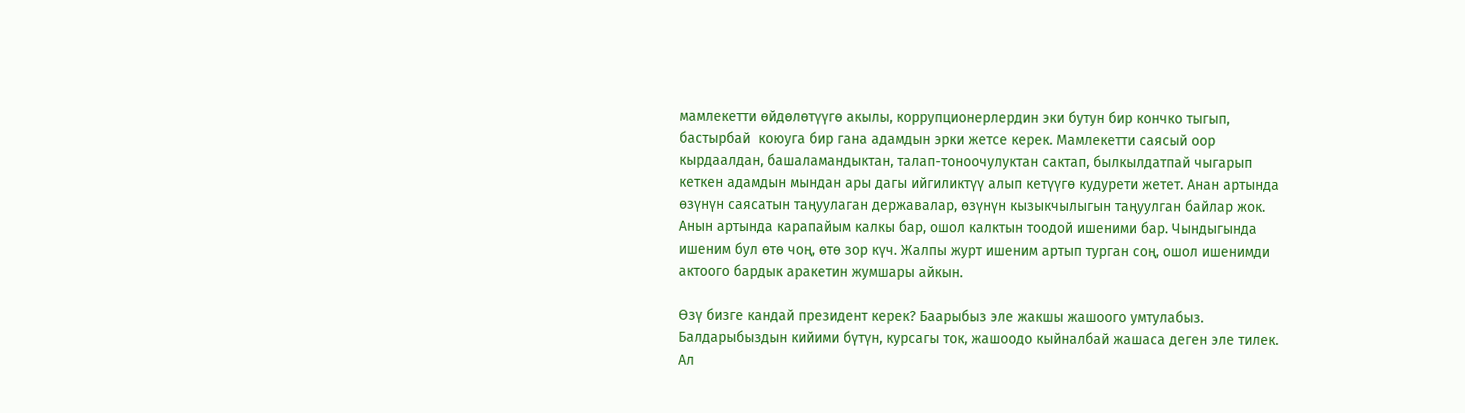мамлекетти өйдөлөтүүгө акылы, коррупционерлердин эки бутун бир кончко тыгып, бастырбай  коюуга бир гана адамдын эрки жетсе керек. Мамлекетти саясый оор кырдаалдан, башаламандыктан, талап-тоноочулуктан сактап, былкылдатпай чыгарып кеткен адамдын мындан ары дагы ийгиликтүү алып кетүүгө кудурети жетет. Анан артында өзүнүн саясатын таңуулаган державалар, өзүнүн кызыкчылыгын таңуулган байлар жок. Анын артында карапайым калкы бар, ошол калктын тоодой ишеними бар. Чындыгында ишеним бул өтө чоң, өтө зор күч. Жалпы журт ишеним артып турган соң, ошол ишенимди актоого бардык аракетин жумшары айкын.

Өзү бизге кандай президент керек? Баарыбыз эле жакшы жашоого умтулабыз. Балдарыбыздын кийими бүтүн, курсагы ток, жашоодо кыйналбай жашаса деген эле тилек. Ал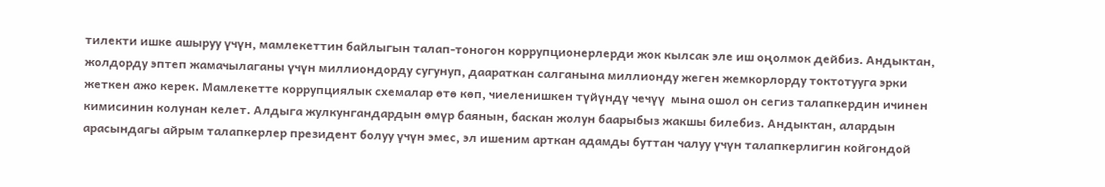тилекти ишке ашыруу үчүн, мамлекеттин байлыгын талап-тоногон коррупционерлерди жок кылсак эле иш оңолмок дейбиз. Андыктан, жолдорду эптеп жамачылаганы үчүн миллиондорду сугунуп, даараткан салганына миллионду жеген жемкорлорду токтотууга эрки жеткен ажо керек. Мамлекетте коррупциялык схемалар өтө көп, чиеленишкен түйүндү чечүү  мына ошол он сегиз талапкердин ичинен кимисинин колунан келет. Алдыга жулкунгандардын өмүр баянын, баскан жолун баарыбыз жакшы билебиз. Андыктан, алардын арасындагы айрым талапкерлер президент болуу үчүн эмес, эл ишеним арткан адамды буттан чалуу үчүн талапкерлигин койгондой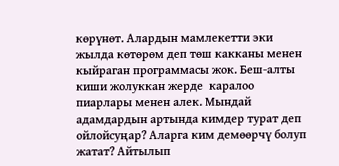көрүнөт. Алардын мамлекетти эки жылда көтөрөм деп төш какканы менен кыйраган программасы жок. Беш-алты киши жолуккан жерде  каралоо пиарлары менен алек. Мындай адамдардын артында кимдер турат деп ойлойсуңар? Аларга ким демөөрчү болуп жатат? Айтылып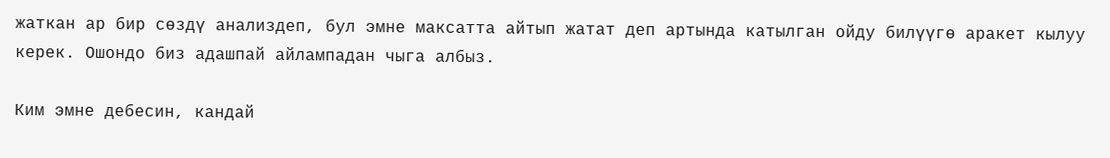жаткан ар бир сөздү анализдеп, бул эмне максатта айтып жатат деп артында катылган ойду билүүгө аракет кылуу керек. Ошондо биз адашпай айлампадан чыга албыз.

Ким эмне дебесин, кандай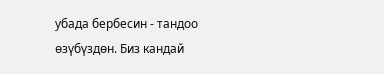убада бербесин - тандоо өзүбүздөн. Биз кандай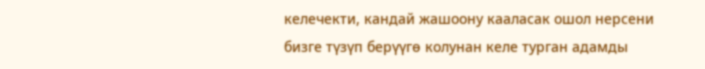келечекти, кандай жашоону кааласак ошол нерсени бизге түзүп берүүгө колунан келе турган адамды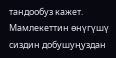тандообуз кажет. Мамлекеттин өнүгүшү сиздин добушуңуздан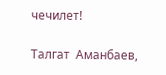чечилет!

Талгат  Аманбаев,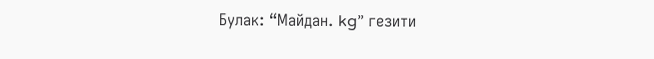Булак: “Майдан. kg” гезити